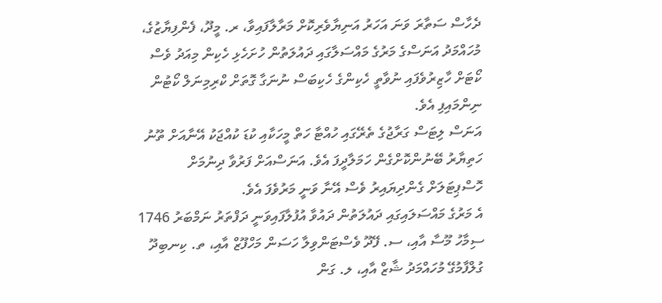ދެހާސް ސަތާރަ ވަނަ އަހަރު އަނިޔާވެރިކޮށް މަރާލާފައިވާ، ރ. މީދޫ، ފެންފިޔާޒުގެ، މުހައްމަދު އަނަސްގެ މަރުގެ މައްސަލާގައި ދައުލަތުން ހުށަހެޅި ހެކިން މިއަދު ވެސް ކޯޓަށް ހާޒިރުވެފައި ނުވާތީ ހެކިންގެ ހެކިބަސް ނުނަގާ ގޮތަށް ކްރިމިނަލް ކޯޓުން ނިންމައިފި އެވެ.
އަނަސް ލިޓަސް ގަރާޖުގެ ތެރޭގައި ހުއްޓާ ހަތް މީހަކާއި ކުޑަ ކުއްޖަކު އޭނާއަށް ތޫނު ހަތިޔާރު ބޭނުންކޮށްގެން ހަމަލާދީފަ އެވެ. އަނަސްއަށް ފަރުވާ ދިނުމަށް ހޮސްޕިޓަލަށް ގެންދިޔައިރު ވެސް އޭނާ ވަނީ މަރުވެފަ އެވެ.
އެ މަރުގެ މައްސަލައިގައި ދައުލަތުން ދައުވާ އުފުލާފައިވަނީ ދަފްތަރު ނަމްބަރު 1746 ސިމާހު މޫސާ އާއި، ސ. ފޭދޫ ވެސްޓަންވިލާ ހަސަން މަހްފޫޒް އާއި، ތ. ކިނބިދޫ ގުލްފާމުގޭ މުހައްމަދު ޝާޒް އާއި، ލ. ގަން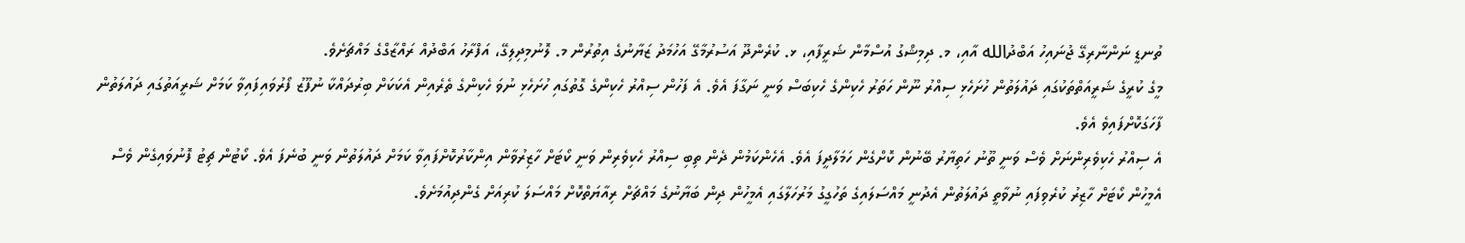ތުނޑީ ނަންނާރިގޭ ޖުނައިހު އަބްދުالله އާއި، މ. ދިމިޝްގު އުސްމާން ޝަރީފާއި، ޅ. ކުރެންދޫ އަސުރުމާގޭ އަހުމަދު ޒަޔާނުގެ އިތުރުން މ. ލޮނުމިދިލިގޭ، އަފްރާހު އަބްދުއް ރައްޒާގްގެ މައްޗަށެވެ.
މީގެ ކުރީގެ ޝަރީއަތްތަކުގައި ދައުލަތުން ހުށަހެޅި ސިއްރު ނޫން ހަތަރު ހެކިންގެ ހެކިބަސް ވަނީ ނަގާފަ އެވެ. އެ ފަހުން ސިއްރު ހެކިންގެ ގޮތުގައި ހުށަހެޅި ނުވަ ހެކިންގެ ތެރެއިން އެކަކަށް ބިރުދައްކާ ނުފޫޒު ފޯރުވައިފައިވާ ކަމަށް ޝަރީއަތުގައި ދައުލަތުން ފާހަގަކޮށްފައިވެ އެވެ.
އެ ސިއްރު ހެކިވެރިންނަށް ވެސް ވަނީ ތޫނު ހަތިޔާރު ބޭނުން ކޮށްގެން ހަމަލާދީފަ އެވެ. އެހެންކަމުން ދެން ތިބި ސިއްރު ހެކިވެރިން ވަނީ ކޯޓަށް ހާޒިރުވާން އިންކާރުކޮށްފައިވާ ކަމަށް ދައުލަތުން ވަނީ ބުނެފަ އެވެ. ކޯޓުން ޗިޓު ފޮނުވައިގެން ވެސް އެމީހުން ކޯޓަށް ހާޒިރު ކުރެވިފައި ނުވާތީ ދައުލަތުން އެދުނީ މައްސަލައިގެ ތަހުގީގު މަރުހަލާގައި އެމީހުން ދިން ބަޔާނުގެ މައްޗަށް ރިއާޔަތްކޮށް މައްސަލަ ކުރިއަށް ގެންދިއުމަށެވެ.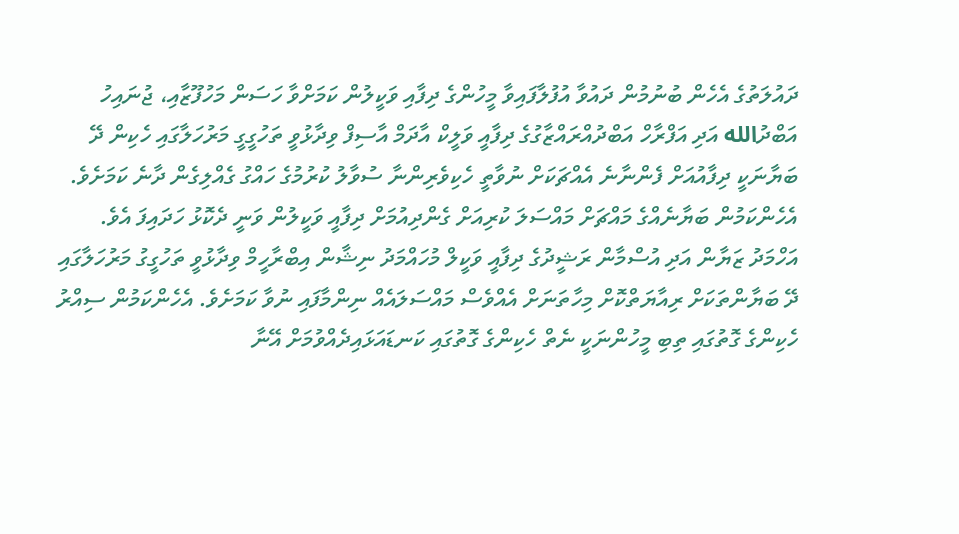ދައުލަތުގެ އެހެން ބުނުމުން ދައުވާ އުފުލާފައިވާ މީހުންގެ ދިފާއި ވަކީލުން ކަމަށްވާ ހަސަން މަހުފޫޒާއި، ޖުނައިހު އަބްދުالله އަދި އަފްރާހް އަބްދުއްރައްޒާގުގެ ދިފާއީ ވަލީކް އާދަމް އާސިފް ވިދާޅުވީ ތަހުގީގީ މަރުހަލާގައި ހެކިން ދޭ ބަޔާނަކީ ދިފާއުއަށް ފެންނާނެ އެއްޗަކަށް ނުވާތީ ހެކިވެރިންނާ ސުވާލު ކުރުމުގެ ހައްގު ގެއްލިގެން ދާނެ ކަމަށެވެ. އެހެންކަމުން ބަޔާނެއްގެ މައްޗަށް މައްސަލަ ކުރިއަށް ގެންދިއުމަށް ދިފާއީ ވަކީލުން ވަނީ ދެކޮޅު ހަދައިފަ އެވެ.
އަހްމަދު ޒަޔާން އަދި އުސްމާން ރަޝީދުގެ ދިފާއީ ވަކީލް މުހައްމަދު ނިޝާން އިބްރާހީމް ވިދާޅުވީ ތަހުގީގު މަރުހަލާގައި ދޭ ބަޔާންތަކަށް ރިއާޔަތްކޮށް މިހާތަނަށް އެއްވެސް މައްސަލައެއް ނިންމާފައި ނުވާ ކަމަށެވެ. އެހެންކަމުން ސިއްރު ހެކިންގެ ގޮތުގައި ތިބި މީހުންނަކީ ނެތް ހެކިންގެ ގޮތުގައި ކަނޑައަޅައިދެއްވުމަށް އޭނާ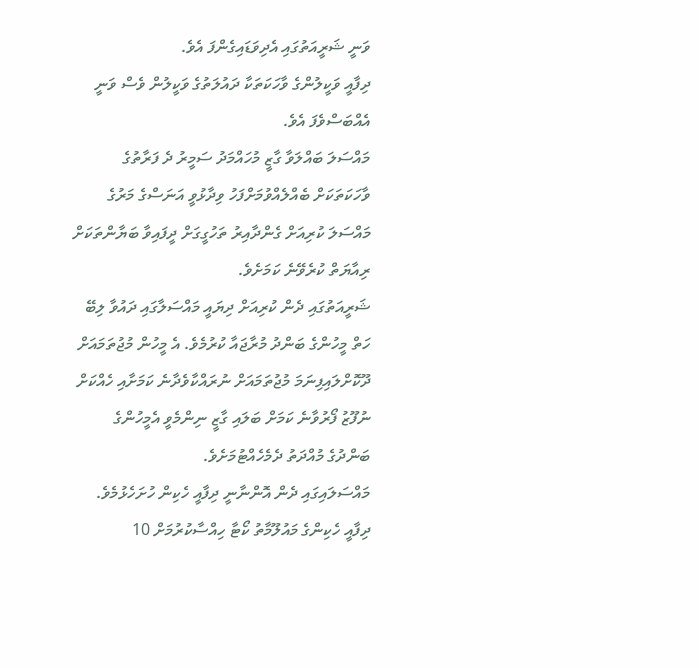ވަނީ ޝަރީއަތުގައި އެދިވަޑައިގެންފަ އެވެ.
ދިފާއީ ވަކީލުންގެ ވާހަކަތަކާ ދައުލަތުގެ ވަކީލުން ވެސް ވަނީ އެއްބަސްވެފަ އެވެ.
މައްސަލަ ބައްލަވާ ގާޒީ މުހައްމަދު ސަމީރު ދެ ފަރާތުގެ ވާހަކަތަކަށް ބެއްލެއްވުމަށްފަހު ވިދާޅުވީ އަނަސްގެ މަރުގެ މައްސަލަ ކުރިއަށް ގެންދާއިރު ތަހުގީގަށް ދީފައިވާ ބަޔާންތަކަށް ރިއާޔަތް ކުރެވޭނެ ކަމަށެވެ.
ޝަރީއަތުގައި ދެން ކުރިއަށް ދިޔައީ މައްސަލާގައި ދައުވާ ލިބޭ ހަތް މީހުންގެ ބަންދު މުރާޖައާ ކުރުމެވެ. އެ މީހުން މުޖުތަމައަށް ދޫކޮށްލައިފިނަމަ މުޖުތަމައަށް ނުރައްކާވެދާނެ ކަމަށާއި ހެއްކަށް ނުފޫޒު ފޯރުވާނެ ކަމަށް ބަލައި ގާޒީ ނިންމެވީ އެމީހުންގެ ބަންދުގެ މުއްދަތު ދެމެހެއްޓުމަށެވެ.
މައްސަލައިގައި ދެން އޮންނާނީ ދިފާއީ ހެކިން ހުށަހެޅުމެވެ. ދިފާއީ ހެކިންގެ މައުލޫމާތު ކޯޓާ ހިއްސާކުރުމަށް 10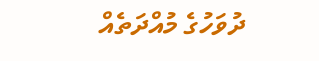ދުވަހުގެ މުއްދަތެއް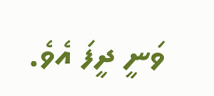ވަނީ ދީފަ އެވެ.